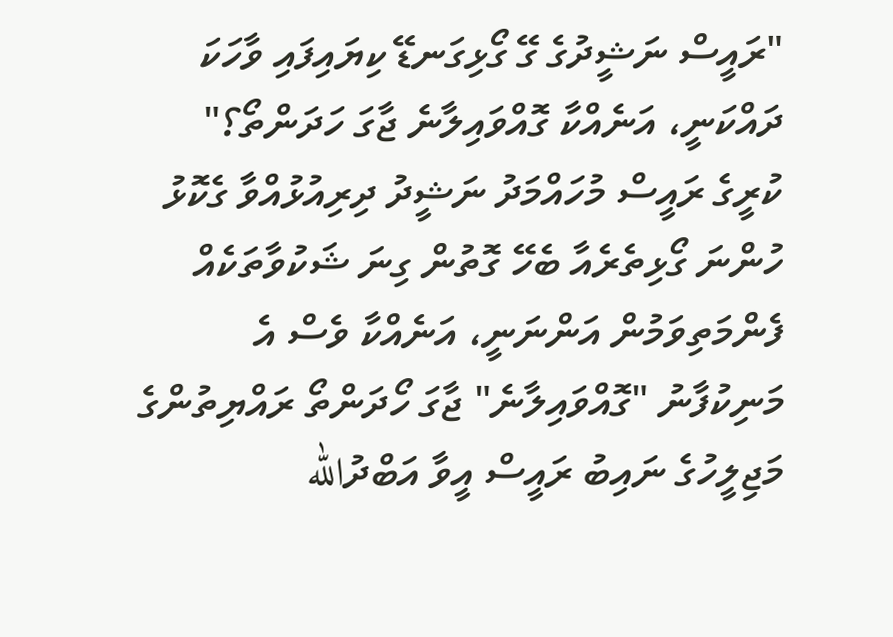"ރައީސް ނަޝީދުގެ ގޭ ގޯޅިގަނޑޭ ކިޔައިފައި ވާހަކަ ދައްކަނީ، އަނެއްކާ ގޮއްވައިލާނެ ޖާގަ ހަދަންތޯ؟"
ކުރީގެ ރައީސް މުހައްމަދު ނަޝީދު ދިރިއުޅުއްވާ ގެކޮޅު ހުންނަ ގޯޅިތެރެއާ ބެހޭ ގޮތުން ގިނަ ޝަކުވާތަކެއް ފެންމަތިވަމުން އަންނަނީ، އަނެއްކާ ވެސް އެ މަނިކުފާނު "ގޮއްވައިލާނެ" ޖާގަ ހޯދަންތޯ ރައްޔިތުންގެ މަޖިލީހުގެ ނައިބު ރައީސް އީވާ އަބްދުالله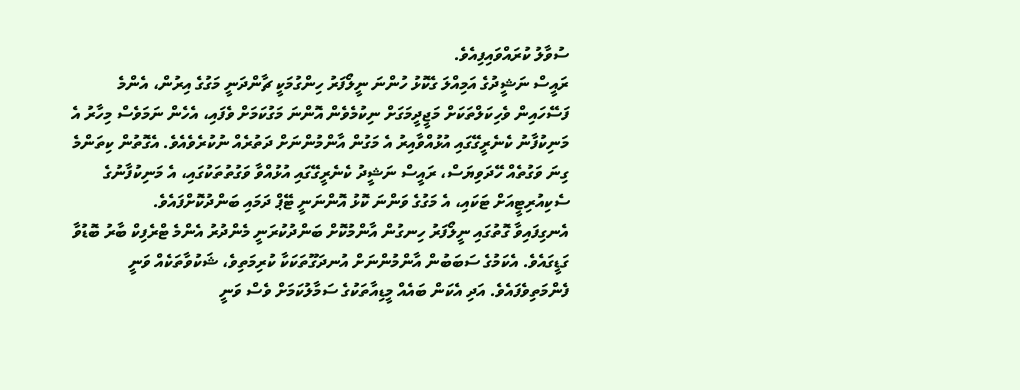ސުވާލު ކުރައްވައިފިއެވެ.
ރައީސް ނަޝީދުގެ އަމިއްލަ ގެކޮޅު ހުންނަ ނީލޯފަރު ހިންގުމަކީ ޗާންދަނީ މަގުގެ އިރުން، އެންމެ ފަސޭހައިން ވެހިކަލްތަކަށް މަޖީދީމަގަށް ނިކުމެވެން އޮންނަ މަގުކަމަށް ވެފައި، އެހެން ނަމަވެސް މިހާރު އެ މަނިކުފާނު ކެނެރީގޭގައި އުޅުއްވާއިރު އެ މަގުން އާންމުންނަށް ދަތުރެއް ނުކުރެވެއެވެ. އެގޮތުން ކިތަންމެ ގިނަ ވަގުތެއް ހޭދަވިޔަސް، ރައީސް ނަޝީދު ކެނެރީގޭގައި އުޅުއްވާ ވަގުތުތަކުގައި، އެ މަނިކުފާނުގެ ސެކިއުރިޓީއަށް ޓަކައި، އެ މަގުގެ ވަންނަ ކޮޅު އޮންނަނީ ޓޭޕް ދަމައި ބަންދުކޮށްފައެވެ.
އެނގިފައިވާ ގޮތުގައި ނީލޯފަރު ހިނގުން އާންމުކޮށް ބަންދުކުރަނީ މެންދުރު އެންމެ ޓްރެފިކް ބާރު ބޮޑުވާ ގަޑީގައެވެ. އެކަމުގެ ސަބަބުން އާންމުންނަށް އުނދަގޫތަކަކާ ކުރިމަތިވެ، ޝަކުވާތަކެއް ވަނީ ފެންމަތިވެފައެވެ. އަދި އެކަން ބައެއް މީޑިއާތަކުގެ ސަމާލުކަމަށް ވެސް ވަނީ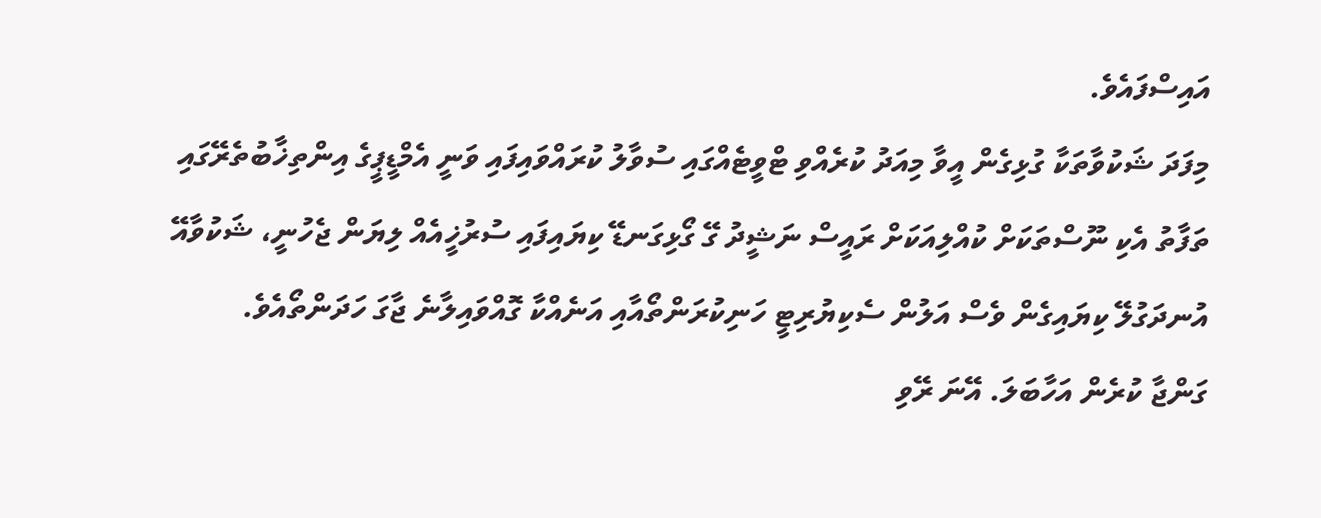އައިސްފައެވެ.
މިފަދަ ޝަކުވާތަކާ ގުޅިގެން އީވާ މިއަދު ކުރެއްވި ޓްވީޓެއްގައި ސުވާލު ކުރައްވައިފައި ވަނީ އެމްޑީޕީގެ އިންތިޚާބުތެރޭގައި ތަފާތު އެކި ނޫސްތަކަށް ކުއްލިއަކަށް ރައީސް ނަޝީދު ގޭ ގޯޅިގަނޑޭ ކިޔައިފައި ސުރުޚީއެއް ލިޔަން ޖެހުނީ، ޝަކުވާއޭ އުނދަގުލޭ ކިޔައިގެން ވެސް އަލުން ސެކިޔުރިޓީ ހަނިކުރަންތޯއާއި އަނެއްކާ ގޮއްވައިލާނެ ޖާގަ ހަދަންތޯއެވެ.
ގަންޖާ ކުރެން އަހާބަލަ. އޭނަ ރޭވި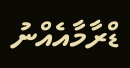ޑްރާމާއެއްނު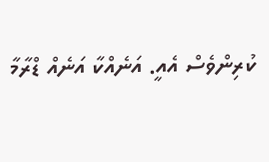ކުރިންވެސް އެއީ. އަނެއްކާ އަނެއް ޑްރާމާ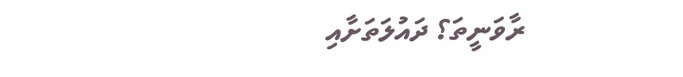ރާވަނީތަ؟ ދައުލަތަށާއި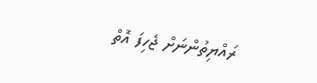ރައްޔިތުންނަށް ޖެހިފަ އޮތް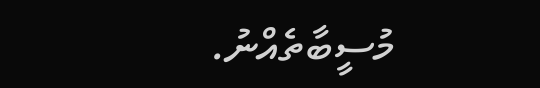މުސީބާތެއްނު.